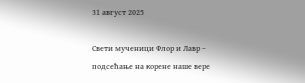31 август 2025

Свети мученици Флор и Лавр – подсећање на корене наше вере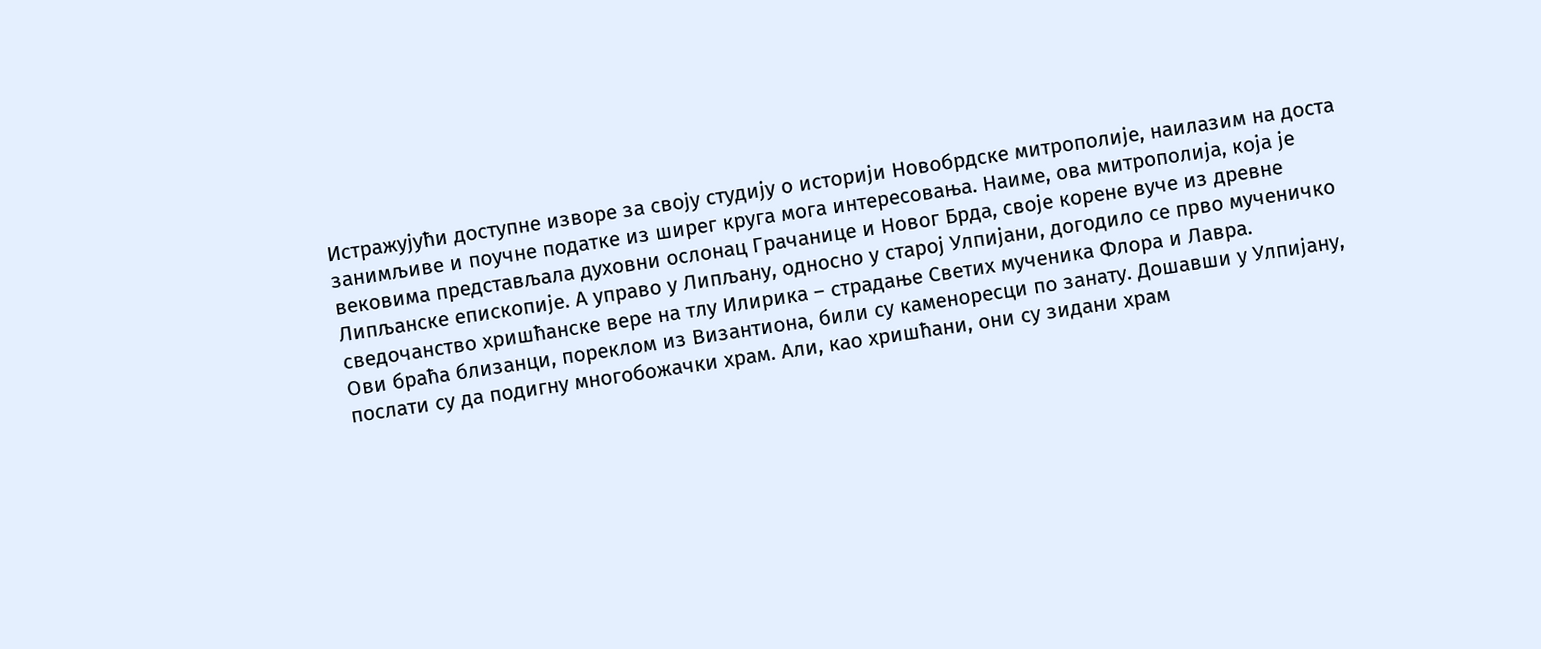Истражујући доступне изворе за своју студију о историји Новобрдске митрополије, наилазим на доста занимљиве и поучне податке из ширег круга мога интересовања. Наиме, ова митрополија, која је вековима представљала духовни ослонац Грачанице и Новог Брда, своје корене вуче из древне Липљанске епископије. А управо у Липљану, односно у старој Улпијани, догодило се прво мученичко сведочанство хришћанске вере на тлу Илирика – страдање Светих мученика Флора и Лавра.
Ови браћа близанци, пореклом из Византиона, били су каменоресци по занату. Дошавши у Улпијану, послати су да подигну многобожачки храм. Али, као хришћани, они су зидани храм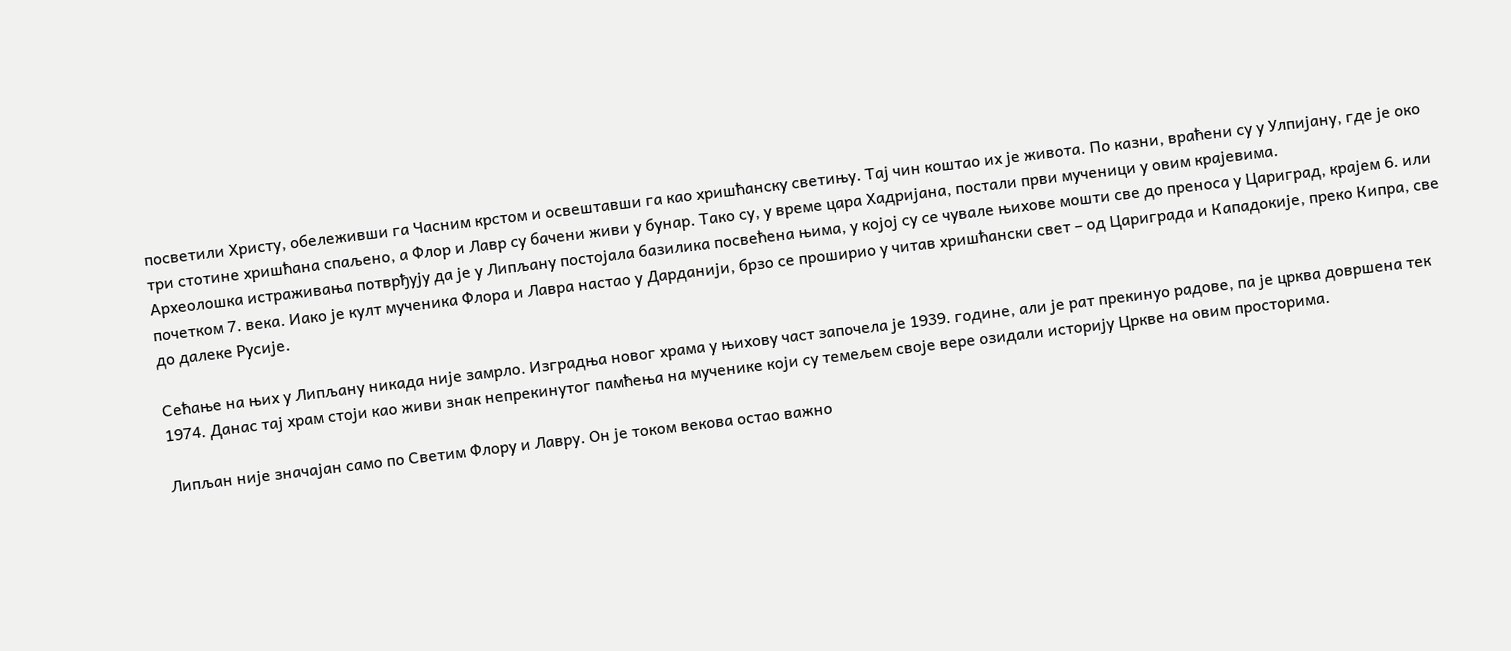посветили Христу, обележивши га Часним крстом и освештавши га као хришћанску светињу. Тај чин коштао их је живота. По казни, враћени су у Улпијану, где је око три стотине хришћана спаљено, а Флор и Лавр су бачени живи у бунар. Тако су, у време цара Хадријана, постали први мученици у овим крајевима.
Археолошка истраживања потврђују да је у Липљану постојала базилика посвећена њима, у којој су се чувале њихове мошти све до преноса у Цариград, крајем 6. или почетком 7. века. Иако је култ мученика Флора и Лавра настао у Дарданији, брзо се проширио у читав хришћански свет – од Цариграда и Кападокије, преко Кипра, све до далеке Русије.

Сећање на њих у Липљану никада није замрло. Изградња новог храма у њихову част започела је 1939. године, али је рат прекинуо радове, па је црква довршена тек 1974. Данас тај храм стоји као живи знак непрекинутог памћења на мученике који су темељем своје вере озидали историју Цркве на овим просторима.

Липљан није значајан само по Светим Флору и Лавру. Он је током векова остао важно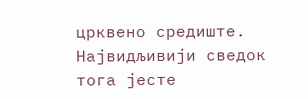црквено средиште. Највидљивији сведок тога јесте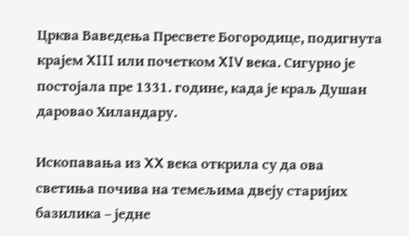Црква Ваведења Пресвете Богородице, подигнута крајем XIII или почетком XIV века. Сигурно је постојала пре 1331. године, када је краљ Душан даровао Хиландару.

Ископавања из XX века открила су да ова светиња почива на темељима двеју старијих базилика – једне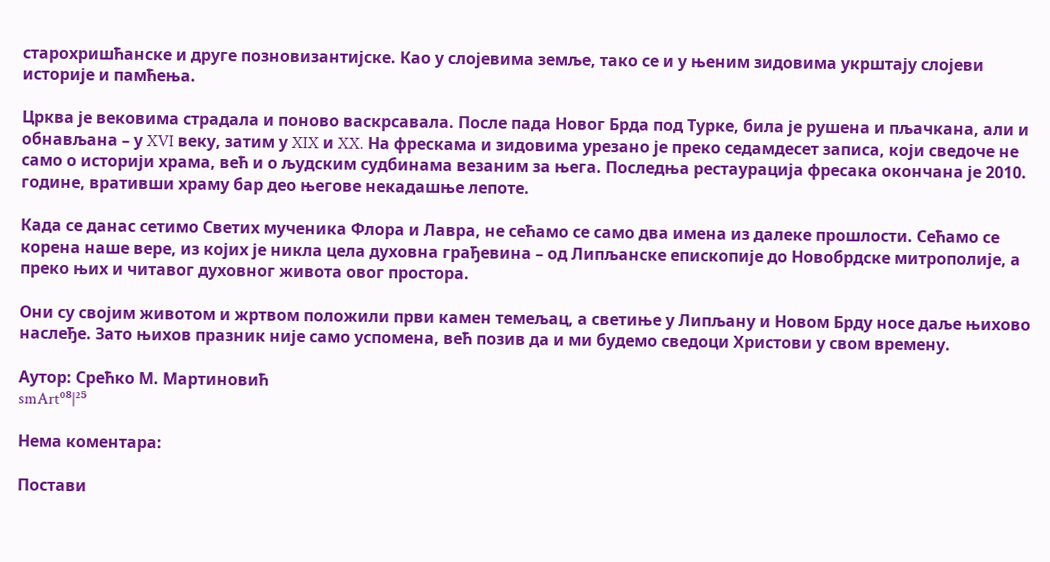старохришћанске и друге позновизантијске. Као у слојевима земље, тако се и у њеним зидовима укрштају слојеви историје и памћења.

Црква је вековима страдала и поново васкрсавала. После пада Новог Брда под Турке, била је рушена и пљачкана, али и обнављана – у XVI веку, затим у XIX и XX. На фрескама и зидовима урезано је преко седамдесет записа, који сведоче не само о историји храма, већ и о људским судбинама везаним за њега. Последња рестаурација фресака окончана је 2010. године, вративши храму бар део његове некадашње лепоте.

Када се данас сетимо Светих мученика Флора и Лавра, не сећамо се само два имена из далеке прошлости. Сећамо се корена наше вере, из којих је никла цела духовна грађевина – од Липљанске епископије до Новобрдске митрополије, а преко њих и читавог духовног живота овог простора.

Они су својим животом и жртвом положили први камен темељац, а светиње у Липљану и Новом Брду носе даље њихово наслеђе. Зато њихов празник није само успомена, већ позив да и ми будемо сведоци Христови у свом времену.

Аутор: Срећко М. Мартиновић
smArt⁰⁸|²⁵

Нема коментара:

Постави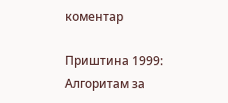коментар

Приштина 1999: Алгоритам за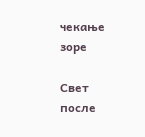чекање зоре

Свет после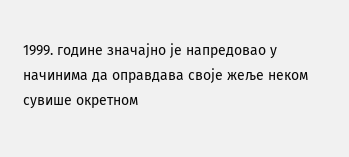1999. године значајно је напредовао у начинима да оправдава своје жеље неком сувише окретном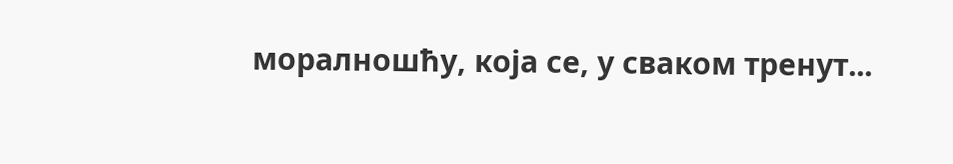моралношћу, која се, у сваком тренут...